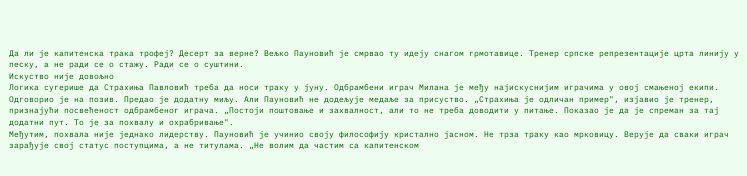Да ли је капитенска трака трофеј? Десерт за верне? Вељко Пауновић је смрвао ту идеју снагом грмотавице. Тренер српске репрезентације црта линију у песку, а не ради се о стажу. Ради се о суштини.
Искуство није довољно
Логика сугерише да Страхиња Павловић треба да носи траку у јуну. Одбрамбени играч Милана је међу најискуснијим играчима у овој смањеној екипи. Одговорио је на позив. Предао је додатну миљу. Али Пауновић не додељује медаље за присуство. „Страхиња је одличан пример", изјавио је тренер, признајући посвећеност одбрамбеног играча. „Постоји поштовање и захвалност, али то не треба доводити у питање. Показао је да је спреман за тај додатни пут. То је за похвалу и охрабривање".
Међутим, похвала није једнако лидерству. Пауновић је учинио своју философију кристално јасном. Не трза траку као мрковицу. Верује да сваки играч зарађује свој статус поступцима, а не титулама. „Не волим да частим са капитенском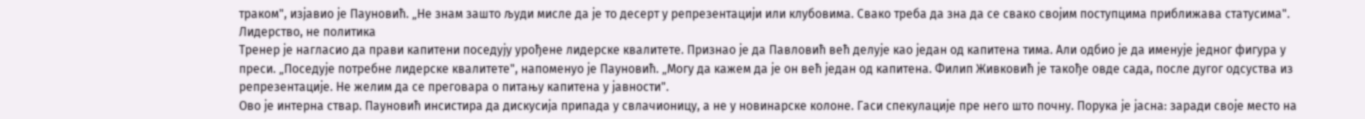траком", изјавио је Пауновић. „Не знам зашто људи мисле да је то десерт у репрезентацији или клубовима. Свако треба да зна да се свако својим поступцима приближава статусима".
Лидерство, не политика
Тренер је нагласио да прави капитени поседују урођене лидерске квалитете. Признао је да Павловић већ делује као један од капитена тима. Али одбио је да именује једног фигура у преси. „Поседује потребне лидерске квалитете", напоменуо је Пауновић. „Могу да кажем да је он већ један од капитена. Филип Живковић је такође овде сада, после дугог одсуства из репрезентације. Не желим да се преговара о питању капитена у јавности".
Ово је интерна ствар. Пауновић инсистира да дискусија припада у свлачионицу, а не у новинарске колоне. Гаси спекулације пре него што почну. Порука је јасна: заради своје место на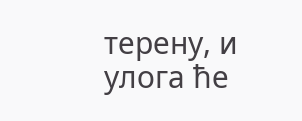терену, и улога ће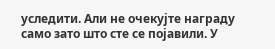уследити. Али не очекујте награду само зато што сте се појавили. У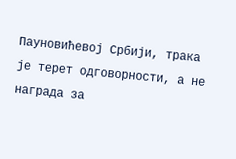Пауновићевој Србији, трака је терет одговорности, а не награда за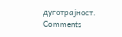дуготрајност.
Comments